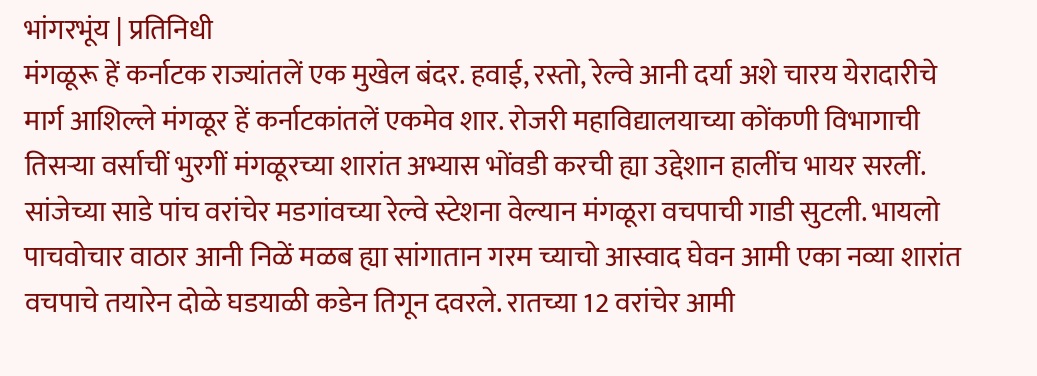भांगरभूंय | प्रतिनिधी
मंगळूरू हें कर्नाटक राज्यांतलें एक मुखेल बंदर. हवाई, रस्तो, रेल्वे आनी दर्या अशे चारय येरादारीचे मार्ग आशिल्ले मंगळूर हें कर्नाटकांतलें एकमेव शार. रोजरी महाविद्यालयाच्या कोंकणी विभागाची तिसऱ्या वर्साचीं भुरगीं मंगळूरच्या शारांत अभ्यास भोंवडी करची ह्या उद्देशान हालींच भायर सरलीं. सांजेच्या साडे पांच वरांचेर मडगांवच्या रेल्वे स्टेशना वेल्यान मंगळूरा वचपाची गाडी सुटली. भायलो पाचवोचार वाठार आनी निळें मळब ह्या सांगातान गरम च्याचो आस्वाद घेवन आमी एका नव्या शारांत वचपाचे तयारेन दोळे घडयाळी कडेन तिगून दवरले. रातच्या 12 वरांचेर आमी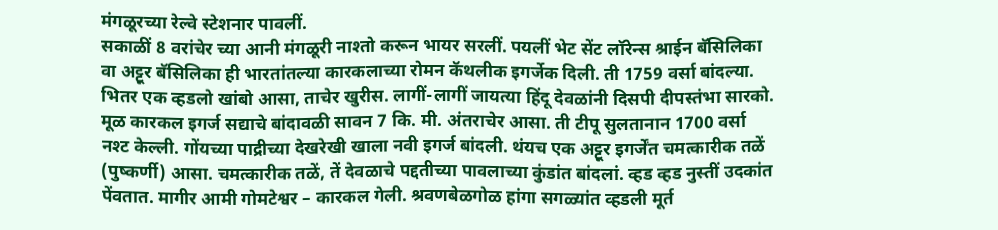मंगळूरच्या रेल्वे स्टेशनार पावलीं.
सकाळीं 8 वरांचेर च्या आनी मंगळूरी नाश्तो करून भायर सरलीं. पयलीं भेट सेंट लॉरेन्स श्राईन बॅसिलिका वा अट्टूर बॅसिलिका ही भारतांतल्या कारकलाच्या रोमन कॅथलीक इगर्जेक दिली. ती 1759 वर्सा बांदल्या. भितर एक व्हडलो खांबो आसा, ताचेर खुरीस. लागीं-लागीं जायत्या हिंदू देवळांनी दिसपी दीपस्तंभा सारको. मूळ कारकल इगर्ज सद्याचे बांदावळी सावन 7 कि. मी. अंतराचेर आसा. ती टीपू सुलतानान 1700 वर्सा नश्ट केल्ली. गोंयच्या पाद्रीच्या देखरेखी खाला नवी इगर्ज बांदली. थंयच एक अट्टूर इगर्जेंत चमत्कारीक तळें (पुष्कर्णी) आसा. चमत्कारीक तळें, तें देवळाचे पद्दतीच्या पावलाच्या कुंडांत बांदलां. व्हड व्हड नुस्तीं उदकांत पेंवतात. मागीर आमी गोमटेश्वर – कारकल गेली. श्रवणबेळगोळ हांगा सगळ्यांत व्हडली मूर्त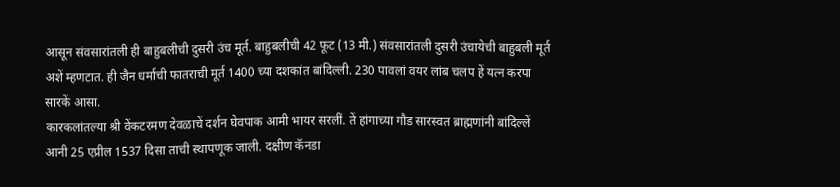आसून संवसारांतली ही बाहुबलीची दुसरी उंच मूर्त. बाहुबलीची 42 फूट (13 मी.) संवसारांतली दुसरी उंचायेची बाहुबली मूर्त अशें म्हणटात. ही जैन धर्माची फातराची मूर्त 1400 च्या दशकांत बांदिल्ली. 230 पावलां वयर लांब चलप हें यत्न करपा सारकें आसा.
कारकलांतल्या श्री वेंकटरमण देवळाचें दर्शन घेवपाक आमी भायर सरलीं. तें हांगाच्या गौड सारस्वत ब्राह्मणांनी बांदिल्लें आनी 25 एप्रील 1537 दिसा ताची स्थापणूक जाली. दक्षीण कॅनडा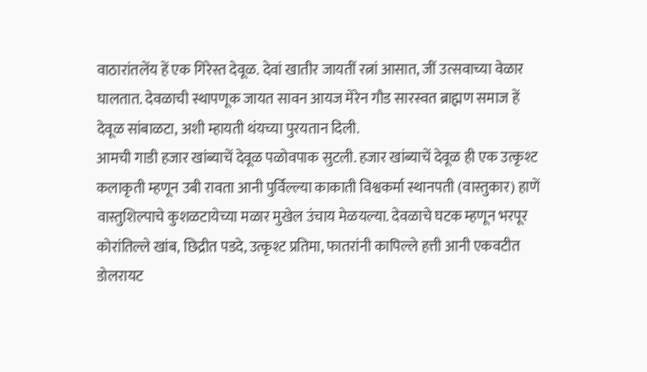वाठारांतलेंय हें एक गिरेस्त देवूळ. देवां खातीर जायतीं रत्नां आसात, जीं उत्सवाच्या वेळार घालतात. देवळाची स्थापणूक जायत सावन आयज मेरेन गौड सारस्वत ब्राह्मण समाज हें देवूळ सांबाळटा, अशी म्हायती थंयच्या पुरयतान दिली.
आमची गाडी हजार खांब्याचें देवूळ पळोवपाक सुटली. हजार खांब्याचें देवूळ ही एक उत्कृश्ट कलाकृती म्हणून उबी रावता आनी पुर्विल्ल्या काकाती विश्वकर्मा स्थानपती (वास्तुकार) हाणें वास्तुशिल्पाचे कुशळटायेच्या मळार मुखेल उंचाय मेळयल्या. देवळाचे घटक म्हणून भरपूर कोरांतिल्ले खांब, छिद्रीत पडदे, उत्कृश्ट प्रतिमा, फातरांनी कापिल्ले हत्ती आनी एकवटीत डोलरायट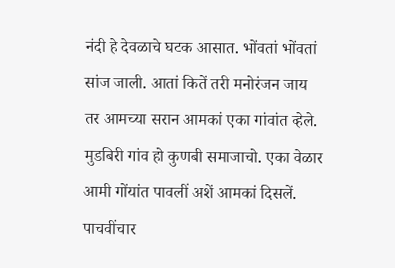नंदी हे देवळाचे घटक आसात. भोंवतां भोंवतां सांज जाली. आतां कितें तरी मनोरंजन जाय तर आमच्या सरान आमकां एका गांवांत व्हेले. मुडबिरी गांव हो कुणबी समाजाचो. एका वेळार आमी गोंयांत पावलीं अशें आमकां दिसलें. पाचवींचार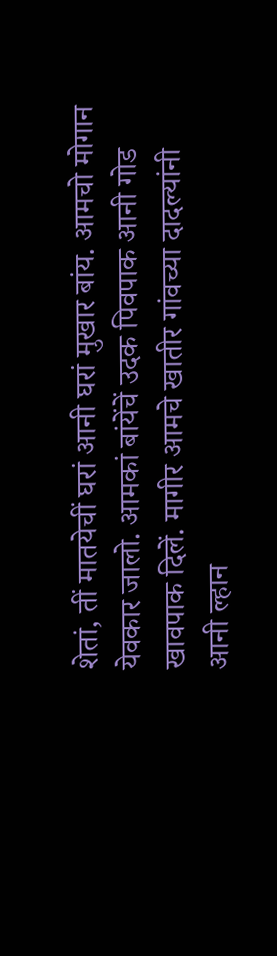शेतां, तीं मातयेचीं घरां आनी घरां मुखार बांय. आमचो मोगान येवकार जालो. आमकां बांयेंचें उदक पिवपाक आनी गोड खावपाक दिलें. मागीर आमचे खातीर गांवच्या दादल्यांनी आनी ल्हान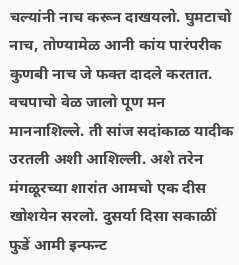चल्यांनी नाच करून दाखयलो. घुमटाचो नाच, तोण्यामेळ आनी कांय पारंपरीक कुणबी नाच जे फक्त दादले करतात.
वचपाचो वेळ जालो पूण मन माननाशिल्ले. ती सांज सदांकाळ यादीक उरतली अशी आशिल्ली. अशे तरेन मंगळूरच्या शारांत आमचो एक दीस खोशयेन सरलो. दुसर्या दिसा सकाळीं फुडें आमी इन्फन्ट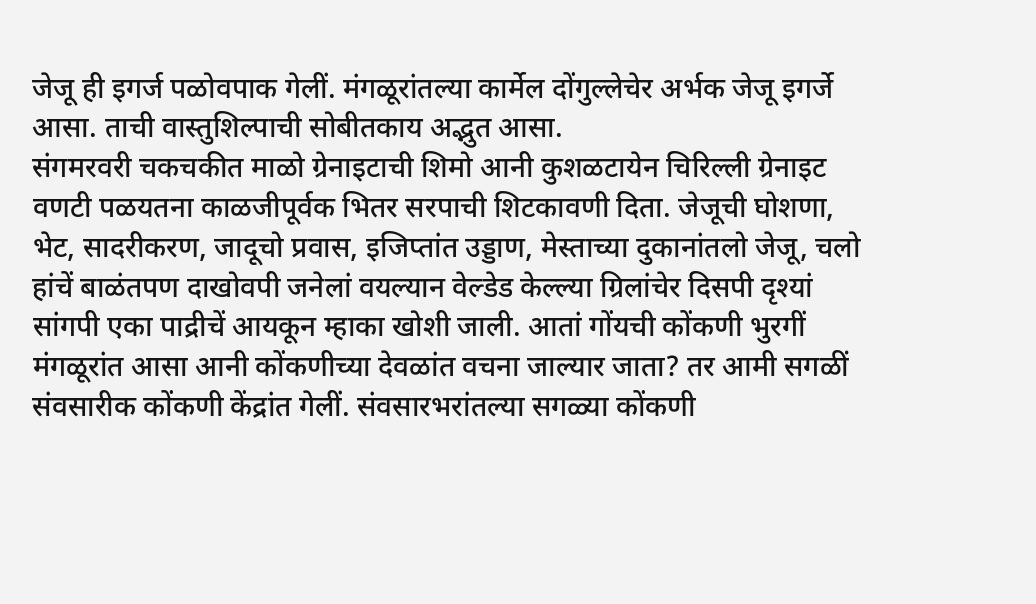जेजू ही इगर्ज पळोवपाक गेलीं. मंगळूरांतल्या कार्मेल दोंगुल्लेचेर अर्भक जेजू इगर्जे आसा. ताची वास्तुशिल्पाची सोबीतकाय अद्भुत आसा.
संगमरवरी चकचकीत माळो ग्रेनाइटाची शिमो आनी कुशळटायेन चिरिल्ली ग्रेनाइट वणटी पळयतना काळजीपूर्वक भितर सरपाची शिटकावणी दिता. जेजूची घोशणा, भेट, सादरीकरण, जादूचो प्रवास, इजिप्तांत उड्डाण, मेस्ताच्या दुकानांतलो जेजू, चलो हांचें बाळंतपण दाखोवपी जनेलां वयल्यान वेल्डेड केल्ल्या ग्रिलांचेर दिसपी दृश्यां सांगपी एका पाद्रीचें आयकून म्हाका खोशी जाली. आतां गोंयची कोंकणी भुरगीं मंगळूरांत आसा आनी कोंकणीच्या देवळांत वचना जाल्यार जाता? तर आमी सगळीं संवसारीक कोंकणी केंद्रांत गेलीं. संवसारभरांतल्या सगळ्या कोंकणी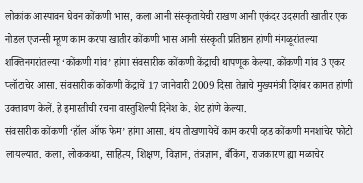लोकांक आस्पावन घेवन कोंकणी भास, कला आनी संस्कृतायेची राखण आनी एकंदर उदरगती खातीर एक नोडल एजन्सी म्हूण काम करपा खातीर कोंकणी भास आनी संस्कृती प्रतिष्ठान हांणी मंगळूरांतल्या शक्तिनगरांतल्या ‘कोंकणी गांव’ हांगा संवसारीक कोंकणी केंद्राची थापणूक केल्या. कोंकणी गांव 3 एकर प्लॉटाचेर आसा. संवसारीक कोंकणी केंद्राचें 17 जानेवारी 2009 दिसा तेन्नाचे मुख्यमंत्री दिगंबर कामत हांणी उक्तावण केलें. हे इमारतीची रचना वास्तुशिल्पी दिनेश के. शेट हांणे केल्या.
संवसारीक कोंकणी ‘हॉल ऑफ फेम’ हांगा आसा. थंय तोखणायेचें काम करपी व्हड कोंकणी मनशांचेर फोटो लायल्यात. कला, लोककथा, साहित्य, शिक्षण, विज्ञान, तंत्रज्ञान, बँकिंग, राजकारण ह्या मळाचेर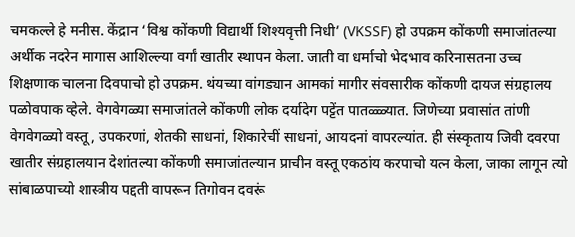चमकल्ले हे मनीस. केंद्रान ‘विश्व कोंकणी विद्यार्थी शिश्यवृत्ती निधी’ (VKSSF) हो उपक्रम कोंकणी समाजांतल्या अर्थीक नदरेन मागास आशिल्ल्या वर्गां खातीर स्थापन केला. जाती वा धर्माचो भेदभाव करिनासतना उच्च शिक्षणाक चालना दिवपाचो हो उपक्रम. थंयच्या वांगड्यान आमकां मागीर संवसारीक कोंकणी दायज संग्रहालय पळोवपाक व्हेले. वेगवेगळ्या समाजांतले कोंकणी लोक दर्यादेग पट्टेंत पातळ्ळ्यात. जिणेच्या प्रवासांत तांणी वेगवेगळ्यो वस्तू, उपकरणां, शेतकी साधनां, शिकारेचीं साधनां, आयदनां वापरल्यांत. ही संस्कृताय जिवी दवरपा खातीर संग्रहालयान देशांतल्या कोंकणी समाजांतल्यान प्राचीन वस्तू एकठांय करपाचो यत्न केला, जाका लागून त्यो सांबाळपाच्यो शास्त्रीय पद्दती वापरून तिगोवन दवरूं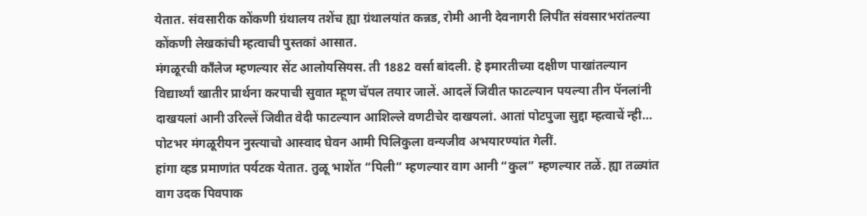येतात. संवसारीक कोंकणी ग्रंथालय तशेंच ह्या ग्रंथालयांत कन्नड, रोमी आनी देवनागरी लिपींत संवसारभरांतल्या कोंकणी लेखकांची म्हत्वाची पुस्तकां आसात.
मंगळूरची काँलेज म्हणल्यार सेंट आलोयसियस. ती 1882 वर्सा बांदली. हे इमारतीच्या दक्षीण पाखांतल्यान विद्यार्थ्यां खातीर प्रार्थना करपाची सुवात म्हूण चॅपल तयार जालें. आदलें जिवीत फाटल्यान पयल्या तीन पॅनलांनी दाखयलां आनी उरिल्लें जिवीत वेदी फाटल्यान आशिल्ले वणटीचेर दाखयलां. आतां पोटपुजा सुद्दा म्हत्वाचें न्ही… पोटभर मंगळूरीयन नुस्त्याचो आस्वाद घेवन आमी पिलिकुला वन्यजीव अभयारण्यांत गेलीं.
हांगा व्हड प्रमाणांत पर्यटक येतात. तुळू भाशेंत “पिली” म्हणल्यार वाग आनी “कुल” म्हणल्यार तळें. ह्या तळ्यांत वाग उदक पिवपाक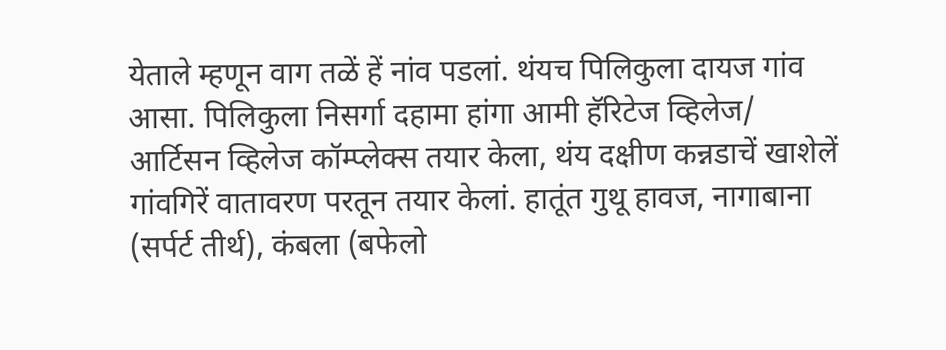येताले म्हणून वाग तळें हें नांव पडलां. थंयच पिलिकुला दायज गांव आसा. पिलिकुला निसर्गा दहामा हांगा आमी हॅरिटेज व्हिलेज/ आर्टिसन व्हिलेज कॉम्प्लेक्स तयार केला, थंय दक्षीण कन्नडाचें खाशेलें गांवगिरें वातावरण परतून तयार केलां. हातूंत गुथू हावज, नागाबाना (सर्पर्ट तीर्थ), कंबला (बफेलो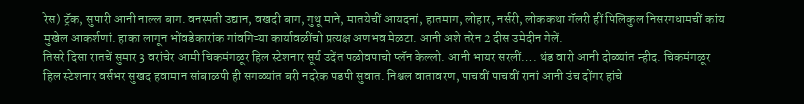रेस) ट्रॅक, सुपारी आनी नाल्ल बाग. वनस्पती उद्यान, वखदी बाग, गुथू माने, मातयेचीं आयदनां, हातमाग, लोहार, नर्सरी, लोककथा गॅलरी हीं पिलिकुल निसरगधामचीं कांय मुखेल आकर्शणां. हाका लागून भोंवडेकारांक गांवगिऱ्या कार्यावळींचो प्रत्यक्ष अणभव मेळटा. आनी अशे तरेन 2 दीस उमेदीन गेलें.
तिसरे दिसा रातचें सुमार 3 वरांचेर आमी चिकमंगळूर हिल स्टेशनार सूर्य उदेंत पळोवपाचो प्लॅन केल्लो. आनी भायर सरलीं…. थंड वारो आनी दोळ्यांत न्हीद. चिकमंगळूर हिल स्टेशनार वर्सभर सुखद हवामान सांबाळपी ही सगळ्यांत बरी नदरेक पडपी सुवात. निश्चल वातावरण, पाचवीं पाचवीं रानां आनी उंच दोंगर हांचे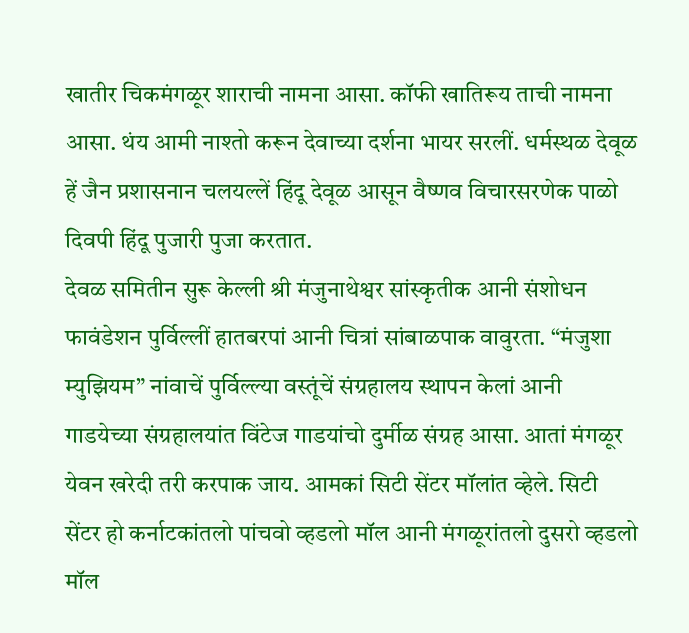खातीर चिकमंगळूर शाराची नामना आसा. कॉफी खातिरूय ताची नामना आसा. थंय आमी नाश्तो करून देवाच्या दर्शना भायर सरलीं. धर्मस्थळ देवूळ हें जैन प्रशासनान चलयल्लें हिंदू देवूळ आसून वैष्णव विचारसरणेक पाळो दिवपी हिंदू पुजारी पुजा करतात.
देवळ समितीन सुरू केल्ली श्री मंजुनाथेश्वर सांस्कृतीक आनी संशोधन फावंडेशन पुर्विल्लीं हातबरपां आनी चित्रां सांबाळपाक वावुरता. “मंजुशा म्युझियम” नांवाचें पुर्विल्ल्या वस्तूंचें संग्रहालय स्थापन केलां आनी गाडयेच्या संग्रहालयांत विंटेज गाडयांचो दुर्मीळ संग्रह आसा. आतां मंगळूर येवन खरेदी तरी करपाक जाय. आमकां सिटी सेंटर मॉलांत व्हेले. सिटी सेंटर हो कर्नाटकांतलो पांचवो व्हडलो मॉल आनी मंगळूरांतलो दुसरो व्हडलो मॉल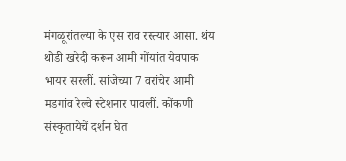मंगळूरांतल्या के एस राव रस्त्यार आसा. थंय थोडी खरेदी करून आमी गोंयांत येवपाक भायर सरलीं. सांजेच्या 7 वरांचेर आमी मडगांव रेल्वे स्टेशनार पावलीं. कोंकणी संस्कृतायेचें दर्शन घेत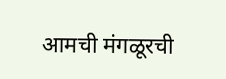आमची मंगळूरची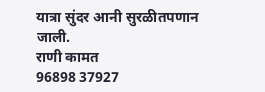यात्रा सुंदर आनी सुरळीतपणान जाली.
राणी कामत
96898 37927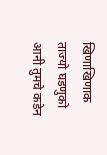खिणाखिणाक ताज्यो घडणुको आनी तुमचे कडेन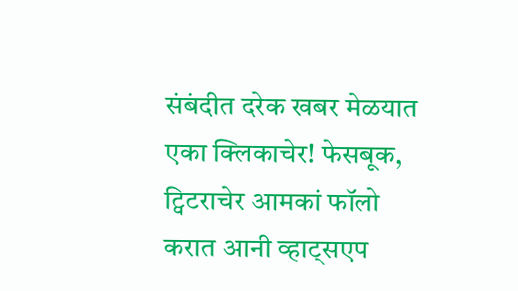संबंदीत दरेक खबर मेळयात एका क्लिकाचेर! फेसबूक, ट्विटराचेर आमकां फॉलो करात आनी व्हाट्सएप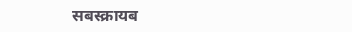सबस्क्रायब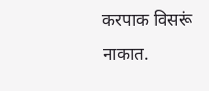करपाक विसरूं नाकात.